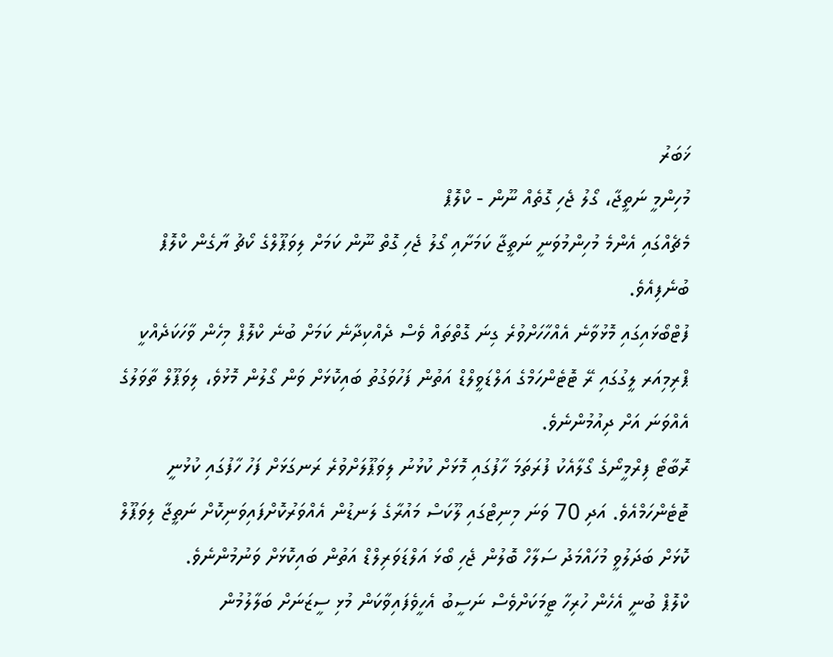ޚަބަރު
މުހިންމީ ނަތީޖާ، ގޯލު ޖެހި ގޮތެއް ނޫން - ކްލޮޕް
މެޗެއްގައި އެންމެ މުހިންމުވަނީ ނަތީޖާ ކަމަށާއި ގޯލު ޖެހި ގޮތް ނޫން ކަމަށް ލިވަޕޫލްގެ ކޯޗު ޔާގެން ކްލޮޕް ބުނެފިއެވެ.
ފުޓްބޯޅައިގައި މޮޅުވާނެ އެއްހާހަށްވުރެ ގިނަ ގޮތްތައް ވެސް ދެއްކިދާނެ ކަމަށް ބުނެ ކްލޮޕް މިހެން ވާހަކަދެއްކީ ޕްރިމިއަރ ލީގުގައި ރޭ ޓޮޓެންހަމްގެ އަލްޑަވީލްޑް އަތުން ފަހުވަގުތު ބައިކޮޅަށް ވަން ގޯލުން މޮޅުވެ، ލިވަޕޫލް ތާވަލުގެ އެއްވަނަ އަށް ދިއުމުންނެވެ.
ރޮބާޓޯ ފިރްމީނޯގެ ގޯލާއެކު ފުރަތަމަ ހާފުގައި މޮޅަށް ކުޅުނު ލިވަޕޫލަށްވުރެ ރަނގަޅަށް ފަހު ހާފުގައި ކުޅުނީ ޓޮޓެންހަމްއެވެ. އަދި 70 ވަނަ މިނިޓްގައި ލޫކަސް މައުރާގެ ލަނޑުން އެއްވަރުކޮށްފައިވަނިކޮށް ނަތީޖާ ލިވަޕޫލް ކޮޅަށް ބަދަލުވީ މުހައްމަދު ސަލާހް ބޮލުން ޖެހި ބޯޅަ އަލްޑަވަރިލްޑް އަތުން ބައިކޮޅަށް ވަނުމުންނެވެ.
ކްލޮޕް ބުނީ އެހެން ހުރިހާ ޓީމަކަށްވެސް ނަސީބު އެހީވެފައިވާކަން މުޅި ސީޒަނަށް ބަލާލުމުން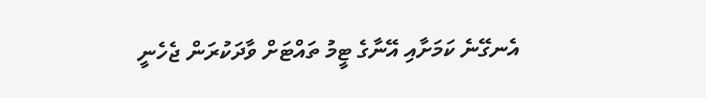އެނގޭނެ ކަމަށާއި އޭނާގެ ޓީމު ތައްޓަށް ވާދަކުރަން ޖެހެނީ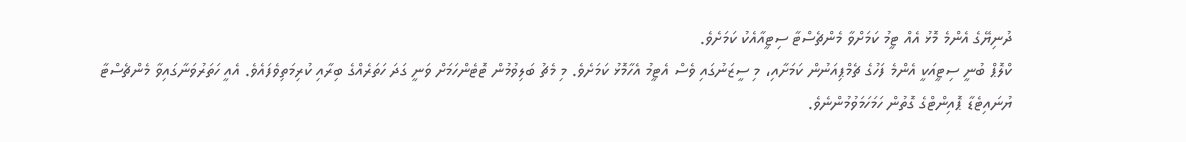ދުނިޔޭގެ އެންމެ މޮޅު އެއް ޓީމު ކަމަށްވާ މެންޗެސްޓާ ސިޓީއާއެކު ކަމަށެވެ.
ކްލޮޕް ބުނީ ސިޓީއަކީ އެންމެ ފަހުގެ ޗެމްޕިއަނުން ކަމަށާއި، މި ސީޒަނުގައި ވެސް އެޓީމު އެހާމޮޅު ކަމަށެވެ. މި މެޗު ބަލިވުމުން ޓޮޓެންހަމަށް ވަނީ ގަދަ ހަތަރެއްގެ ބިރާއި ކުރިމަތިވެފައެވެ. އެއީ ހަތަރުވަނާގައިވާ މެންޗެސްޓާ ޔުނައިޓެޑާ ޕޮއިންޓްގެ ގޮތުން ހަމަހަމަވުމުންނެވެ.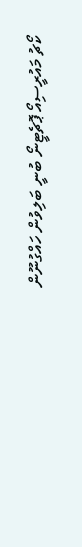ކޯޗު މައުރީސިއޯ ޕޮޗެޓީނޯ ބުނީ ބަލިވުން ހައްގުނޫން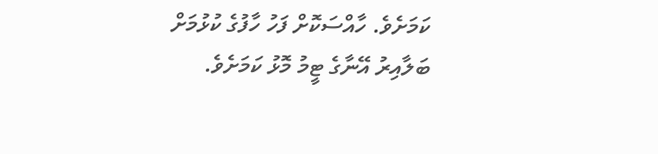ކަމަށެވެ. ހާއްސަކޮށް ފަހު ހާފުގެ ކުޅުމަށް ބަލާއިރު އޭނާގެ ޓީމު މޮޅު ކަމަށެވެ.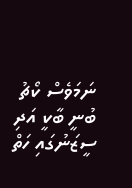ނަމަވެސް ކޯޗު ބުނީ ބާކީ އަދި ސީޒަނުގައި ހަތް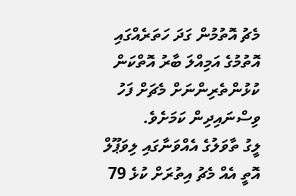މެޗު އޮތުމުން ގަދަ ހަތަރެއްގައި އޮތުމުގެ އަމިއްލަ ބާރު އޮތްކަން ކުޅުންތެރިންނަށް މެޗަށް ފަހު ވިސްނައިދިން ކަމަށެވެ.
ލީގު ތާވަލުގެ އެއްވަނާގައި ލިވަޕޫލް އޮތީ އެއް މެޗު އިތުރަށް ކުޅެ 79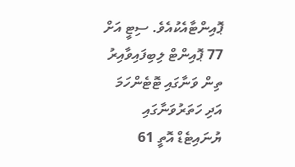ޕޮއިންޓާއެކުއެވެ. ސިޓީ އަށް 77 ޕޮއިންޓް ލިބިފައިވާއިރު ތިން ވަނާގައި ޓޮޓެންހަމަ އަދި ހަތަރުވަނާގައި ޔުނައިޓެޑް އޮތީ 61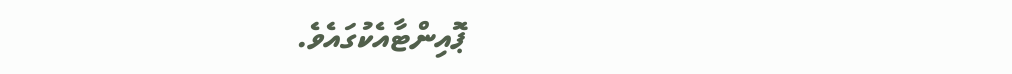ޕޮއިންޓާއެކުގައެވެ.